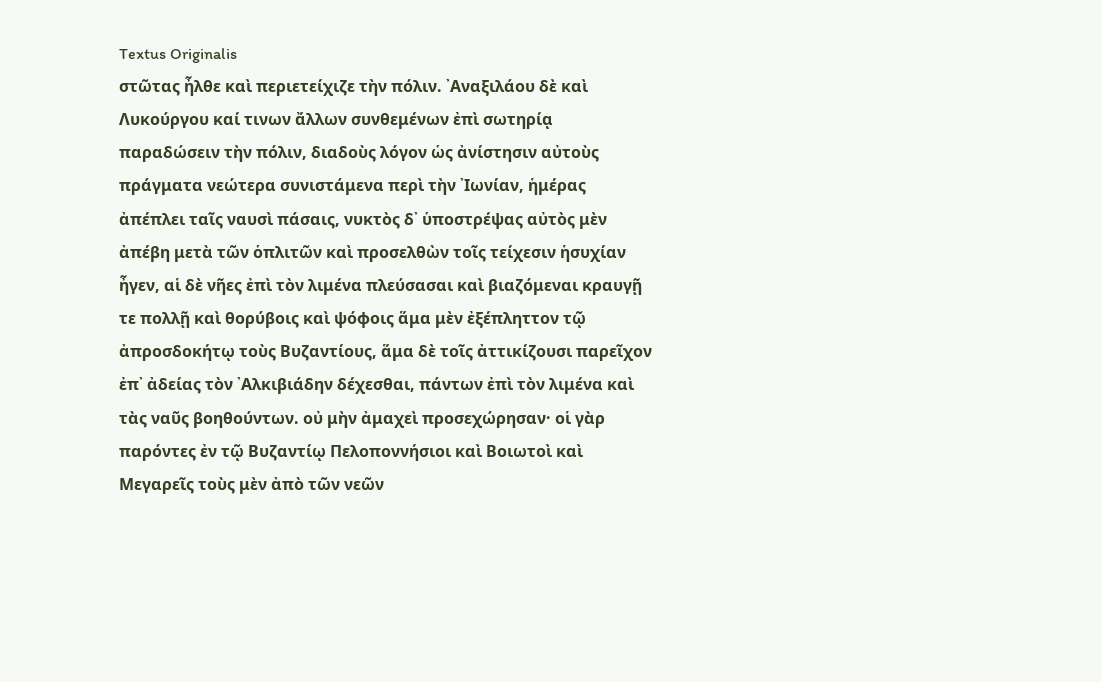Textus Originalis
στῶτας ἦλθε καὶ περιετείχιζε τὴν πόλιν. ᾿Αναξιλάου δὲ καὶ Λυκούργου καί τινων ἄλλων συνθεμένων ἐπὶ σωτηρίᾳ παραδώσειν τὴν πόλιν, διαδοὺς λόγον ὡς ἀνίστησιν αὐτοὺς πράγματα νεώτερα συνιστάμενα περὶ τὴν ᾿Ιωνίαν, ἡμέρας ἀπέπλει ταῖς ναυσὶ πάσαις, νυκτὸς δ᾽ ὑποστρέψας αὐτὸς μὲν ἀπέβη μετὰ τῶν ὁπλιτῶν καὶ προσελθὼν τοῖς τείχεσιν ἡσυχίαν ἦγεν, αἱ δὲ νῆες ἐπὶ τὸν λιμένα πλεύσασαι καὶ βιαζόμεναι κραυγῇ τε πολλῇ καὶ θορύβοις καὶ ψόφοις ἅμα μὲν ἐξέπληττον τῷ ἀπροσδοκήτῳ τοὺς Βυζαντίους, ἅμα δὲ τοῖς ἀττικίζουσι παρεῖχον ἐπ᾽ ἀδείας τὸν ᾿Αλκιβιάδην δέχεσθαι, πάντων ἐπὶ τὸν λιμένα καὶ τὰς ναῦς βοηθούντων. οὐ μὴν ἀμαχεὶ προσεχώρησαν· οἱ γὰρ παρόντες ἐν τῷ Βυζαντίῳ Πελοποννήσιοι καὶ Βοιωτοὶ καὶ Μεγαρεῖς τοὺς μὲν ἀπὸ τῶν νεῶν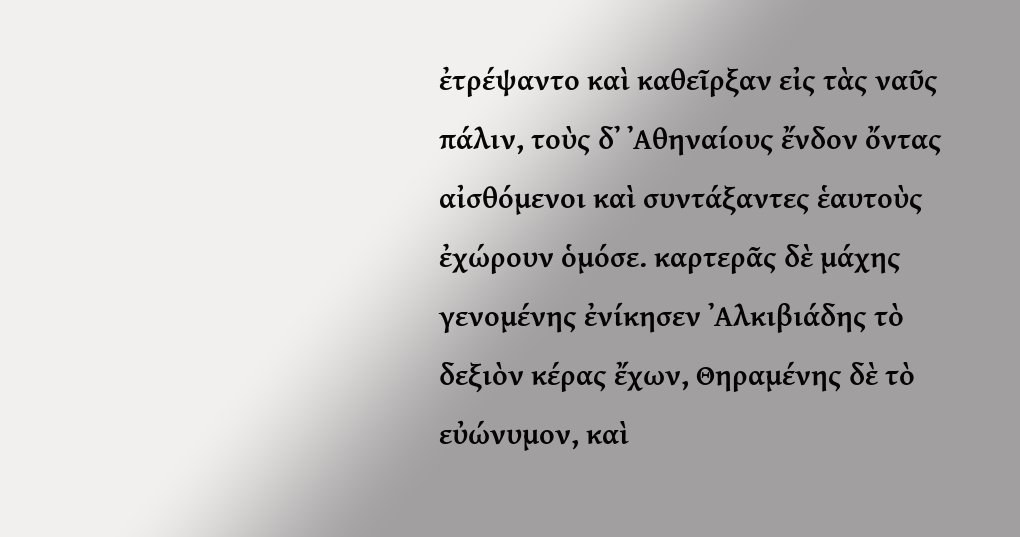ἐτρέψαντο καὶ καθεῖρξαν εἰς τὰς ναῦς πάλιν, τοὺς δ᾽ ᾿Αθηναίους ἔνδον ὄντας αἰσθόμενοι καὶ συντάξαντες ἑαυτοὺς ἐχώρουν ὁμόσε. καρτερᾶς δὲ μάχης γενομένης ἐνίκησεν ᾿Αλκιβιάδης τὸ δεξιὸν κέρας ἔχων, Θηραμένης δὲ τὸ εὐώνυμον, καὶ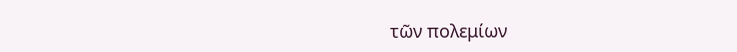τῶν πολεμίων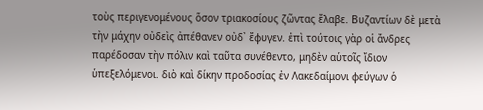τοὺς περιγενομένους ὅσον τριακοσίους ζῶντας ἔλαβε. Βυζαντίων δὲ μετὰ τὴν μάχην οὐδεὶς ἀπέθανεν οὐδ᾽ ἔφυγεν. ἐπὶ τούτοις γὰρ οἱ ἄνδρες παρέδοσαν τὴν πόλιν καὶ ταῦτα συνέθεντο, μηδὲν αὑτοῖς ἴδιον ὑπεξελόμενοι. διὸ καὶ δίκην προδοσίας ἐν Λακεδαίμονι φεύγων ὁ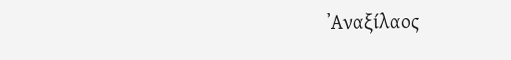᾿Αναξίλαος